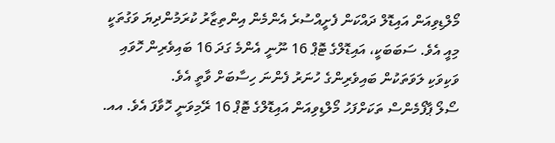މޯލްޑިވިއަން އައިޑޮލް ދައްކަން ފެށީއްސުރެ އެންމެން އިންތިޒާރު ކުރަމުންދިޔަ ވަގުތަކީ މިއީ އެވެ. ސަބަބަކީ، އައިޑޮލްގެ ޓޮޕް 16 ނޫނީ އެންމެ ގަދަ 16 ބައިވެރިން ހޮވައި ވަކިވަކި ލަވަތަކުން ބައިވެރިންގެ ހުނަރު ފެންނަ ހިސާބަށް ވާތީ އެވެ.
ސޯލޯ ޕާފޯމެންސް ތަކަށްފަހު މޯލްޑިވިއަން އައިޑޮލްގެ ޓޮޕް 16 ރޭމިވަނީ ހޮވާފަ އެވެ. އއ.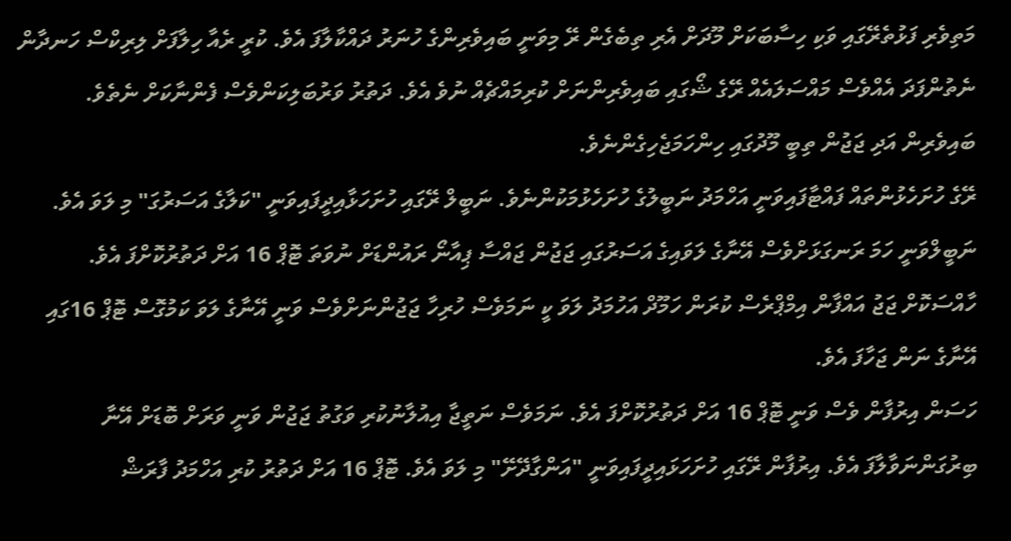މަތިވެރި ފަޅުތެރޭގައި ވަކި ހިސާބަކަށް މޫދަށް އެރި ތިބެގެން ރޭ މިވަނީ ބައިވެރިންގެ ހުނަރު ދައްކާލާފަ އެވެ. ކުރީ ރެއާ ހިލާފަށް ލިރިކްސް ހަނދާން ނެތުންފަދަ އެއްވެސް މައްސަލައެއް ރޭގެ ޝޯގައި ބައިވެރިންނަށް ކުރިމައްޗެއް ނުވެ އެވެ. ދަތުރު ވަރުބަލިކަންވެސް ފެންނާކަށް ނެތެވެ. ބައިވެރިން އަދި ޖަޖުން ތިބީ މޫދުގައި ހިންހަމަޖެހިގެންނެވެ.
ރޭގެ ހުށަހެޅުންތައް ފައްޓާފައިވަނީ އަހްމަދު ނަބީލުގެ ހުށަހެޅުމަކުންނެވެ. ނަބީލް ރޭގައި ހުށަހަޅާއިދީފައިވަނީ "ކަލާގެ އަސަރުގަ" މި ލަވަ އެވެ. ނަބީލްވަނީ ހަމަ ރަނގަޅަށްވެސް އޭނާގެ ލަވައިގެ އަސަރުގައި ޖަޖުން ޖައްސާ ޕިއާނޯ ރައުންޑަށް ނުވަތަ ޓޮޕް 16 އަށް ދަތުރުކޮށްފަ އެވެ. ހާއްސަކޮށް ޖަޖު އައްފާން އިމްޕްރެސް ކުރަން ހަމޫދް އަހުމަދު ލަވަ ކީ ނަމަވެސް ހުރިހާ ޖަޖުންނަށްވެސް ވަނީ އޭނާގެ ލަވަ ކަމުގޮސް ޓޮޕް 16ގައި އޭނާގެ ނަން ޖަހާފަ އެވެ.
ހަސަން އިރުފާން ވެސް ވަނީ ޓޮޕް 16 އަށް ދަތުރުކޮށްފަ އެވެ. ނަމަވެސް ނަތީޖާ އިއުލާނުކުރި ވަގުތު ޖަޖުން ވަނީ ވަރަށް ބޮޑަށް އޭނާ ބިރުގަންނަވާލާފަ އެވެ. އިރުފާން ރޭގައި ހުށަހަޅައިދީފައިވަނީ "އަންގާދޭށޭ" މި ލަވަ އެވެ. ޓޮޕް 16 އަށް ދަތުރު ކުރި އަހްމަދު ފާރަޝް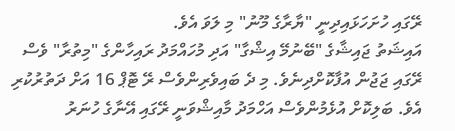ރޭގައި ހުށަހަޅައިދިނީ "ޔާރާގެ މޫނު" މި ލަވަ އެވެ.
އައިޝަތު ޖައިޝާގެ "ބޭނުމޭ އިޝްގާ" އަދި މުހައްމަދު ރައިހާންގެ "މިތުރާ" ވެސް ރޭގައި ޖަޖުން އުފާކޮށްދިނެވެ. މި ދެ ބައިވެރިންވެސް ރޭ ޓޮޕް 16 އަށް ދަތުރުކުރި އެވެ. ބަލިކޮށް އުޅެމުންވެސް އަހްމަދު މާއިޝްވަނީ ރޭގައި އޭނާގެ ހުނަރު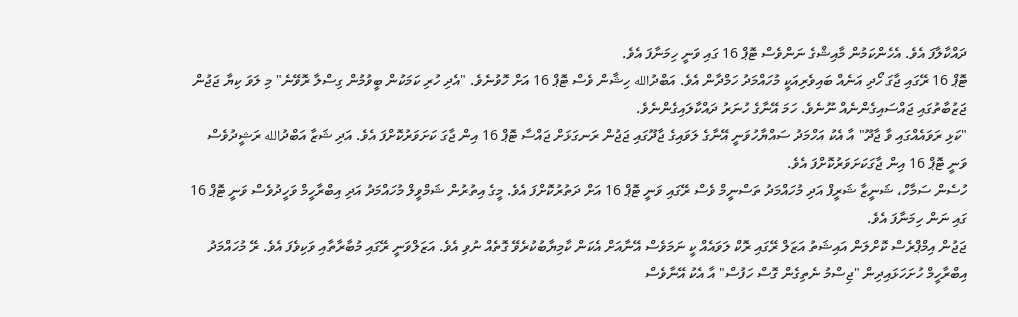ދައްކާލާފަ އެވެ. އެހެންކަމުން މާއިޝްގެ ނަންވެސް ޓޮޕް 16 ގައި ވަނީ ހިމަނާފަ އެވެ.
ޓޮޕް 16 ރޭގައި ޖާގަ ހޯދި އަނެއް ބައިވެރިއަކީ މުހައްމަދު ހަމްދާން އެވެ. އަބްދުالله ހިޝާން ވެސް ޓޮޕް 16 އަށް ހޮވުނެވެ. "އެދި ހުރި ކަމަކުން ބީވުމުން ގިސްލާ ރޮވޭނެ" މި ލަވަ ކިޔާ ޖަޖުން ޖަޒުބާތުގައި ޖައްސައިގެންނެއް ނޫނެވެ. ހަމަ އޭނާގެ ހުނަރު ދައްކާލައިގެންނެވެ.
"ކަޅި ރަވައެއްގައި ވާ ޖާދޫ" އާ އެކު އަހްމަދު ސައްޔާހުވަނީ އޭނާގެ ލަވައިގެ ޖާދޫގައި ޖަޖުން ރަނގަޅަށް ޖައްސާ ޓޮޕް 16 އިން ޖާގަ ކަށަވަރުކޮށްފަ އެވެ. އަދި ޝަޒާ އަބްދުالله ރަޝީދުވެސް ވަނީ ޓޮޕް 16 އިން ޖާގަކަށަވަރުކޮށްފަ އެވެ.
ހުސެން ސަމާހް، ޝަނީޒާ ޝަރީފް އަދި މުހައްމަދު ތަސްނީމް ވެސް ރޭގައި ވަނީ ޓޮޕް 16 އަށް ދަތުރުކޮށްފަ އެވެ. މީގެ އިތުރުން ޝަމްވީލް މުހައްމަދު އަދި އިބްރާހީމް ވަހީދުވެސް ވަނީ ޓޮޕް 16 ގައި ނަން ހިމަނާފަ އެވެ.
ޖަޖުން އިމްޕްރެސް ކޮށްލަން އައިޝަތު އަޒަލް ރޭގައި ރޮކް ލަވައެއް ކީ ނަމަވެސް އޭނާއަށް އެކަން ކާމިޔާބުކުރެވޭ ގޮތެއް ނުވި އެވެ. އަޒަލްވަނީ ރޭގައި މުބާރާތާއި ވަކިވެފަ އެވެ. ރޭ މުހައްމަދު އިބްރާހީމް ހުށަހަޅައިދިން "ޖިސްމު ނެތިގެން ގޮސް ހަފުސް" އާ އެކު އޭނާވެސް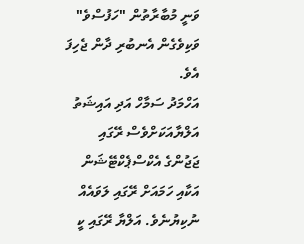ވަނީ މުބާރާތުން "ހަފުސްވެ" ވަކިވެގެން އެނބުރި ދާން ޖެހިފަ އެވެ.
އަހްމަދު ސަމާހް އަދި އައިޝަތު އަލްޔާއަކަށްވެސް ރޭގައި ޖަޖުންގެ އެކްސްޕެކްޓޭޝަން އަކާއި ހަމައަށް ރޭގައި ލަވައެއް ނުކިޔުނެވެ. އަލްޔާ ރޭގައި ކީ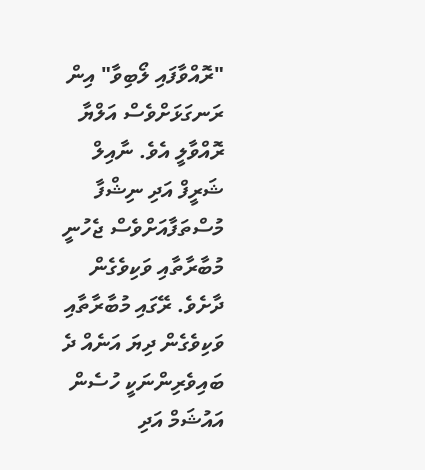"ރޮއްވާފައި ލޯބިވާ" އިން ރަނގަޅަށްވެސް އަލްޔާ ރޮއްވާލީ އެވެ. ނާއިލް ޝަރީފް އަދި ނިޝްފާ މުސްތަފާއަށްވެސް ޖެހުނީ މުބާރާތާއި ވަކިވެގެން ދާށެވެ. ރޭގައި މުބާރާތާއި ވަކިވެގެން ދިޔަ އަނެއް ދެ ބައިވެރިންނަކީ ހުސެން އައުޝަމް އަދި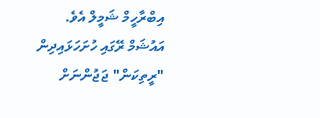އިބްރާހީމް ޝަމީލް އެވެ. އައުޝަމް ރޭގައި ހުށަހަޅައިދިން "ރީތިކަން" ޖަޖުންނަށް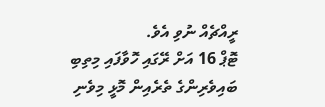ރީއްޗެއް ނުވި އެވެ.
ޓޮޕް 16 އަށް ރޭގައި ހޮވާފައި މިތިބި ބައިވެރިންގެ ތެރެއިން މޮޅީ މިވެނި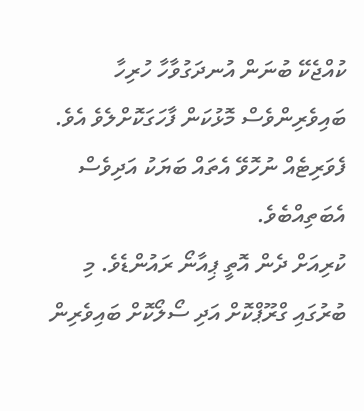ކުއްޖެކޭ ބުނަން އުނދަގުވާހާ ހުރިހާ ބައިވެރިންވެސް މޮޅުކަން ފާހަގަކޮށްލެވެ އެވެ. ފެވަރިޓެއް ނުހޮވޭ އެތައް ބަޔަކު އަދިވެސް އެބަތިއްބެވެ.
ކުރިއަށް ދެން އޮތީ ޕިއާނޯ ރައުންޑެވެ. މި ބުރުގައި ގްރޫޕްކޮށް އަދި ސޯލޯކޮށް ބައިވެރިން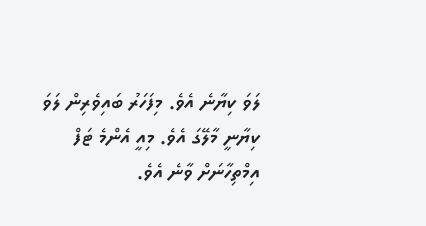ލަވަ ކިޔާނެ އެވެ. މިފަހަރު ބައިވެރިން ލަވަ ކިޔާނީ މާލޭގަ އެވެ. މިއީ އެންމެ ޓަފް އިމްތިހާނަށް ވާނެ އެވެ.